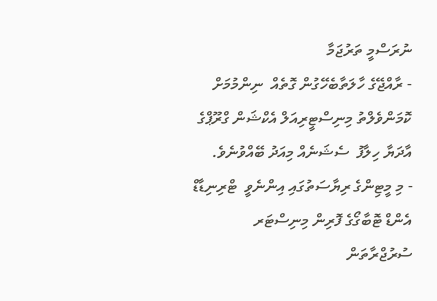ނުރަސްމީ ތަރުޖަމާ
- ރާއްޖޭގެ ހާލަތާބެހޭގުން ގޮތެއް  ނިންމުމަށް ކޮމަންވެލްތު މިނިސްޓީރިއަލް އެކްޝަން ގްރޫޕްގެ އާދަޔާ ހިލާފު  ސެޝަނެއް މިއަދު ބޭއްވުނެވެ.
- މި މީޓިންގެ ރިޔާސަތުގައި އިންނެވީ  ޓްރިނިޑާޑް އެންޑް ޓޮބާގޯގެ ފޮރިން މިނިސްޓަރ ސުރުޖްރާތަން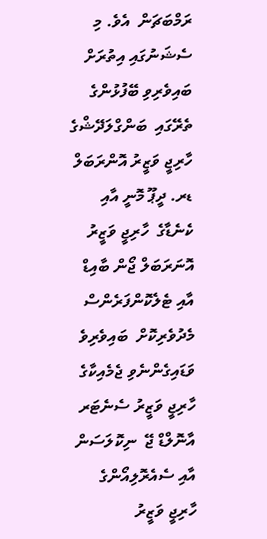ރަމްބަޗަން  އެވެ. މި ސެޝަނުގައި އިތުރަށް ބައިވެރިވި ބޭފުޅުންގެ ތެރޭގައި  ބަންގްލަދޭޝްގެ ހާރިޖީ ވަޒީރު އޮންރަބަލް ޑރ. ދީޕޫ މޮނީ އާއި ކެނެޑާގެ  ހާރިޖީ ވަޒީރު އޮނަރަބަލް ޖޯން ބާއިޑް އާއި ޓެލެކޮންފަރެންސް މެދުވެރިކޮށް  ބައިވެރިވެ ވަޑައިގެންނެވި ޖެމެއިކާގެ ހާރިޖީ ވަޒީރު ސެނެޓަރ އާނޮލްޑް ޖޭ  ނިކޮލަސަން އާއި ސެއެރޮލިއޯންގެ ހާރިޖީ ވަޒީރު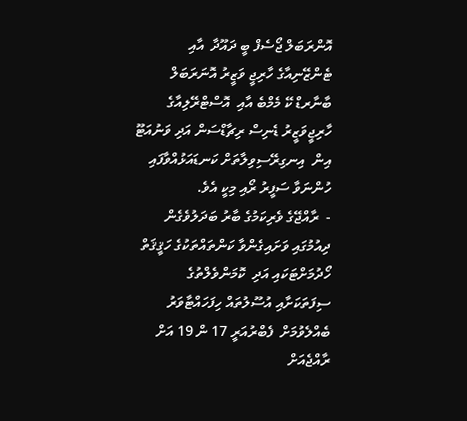އޮންރަބަލް ޖޯސެފް ބީ ދައޫދާ  އާއި ޓެންޒޭނިއާގެ ހާރިޖީ ވަޒީރު އޮނަރަބަލް ބާނާރޑް ކޭ މެމްބެ އާއި  އޮސްޓްރޭލިއާގެ ހާރިޖީވަޒީރު ޑެނިސް ރިޗާޑްސަން އަދި ވަނުއަޓޫ އިން  އިނގިރޭސިވިލާތަށް ކަނޑައަޅުއްވާފައި ހުންނަވާ ސަފީރު ރޯއި މިކީ އެވެ.
-  ރާއްޖޭގެ ވެރިކަމުގެ ބާރު ބަދަލުވެގެން  ދިއުމުގައި ވަށައިގެންވާ ކަންތައްތަކުގެ ހަޤީޤަތް ހޯދުމަށްޓަކައި އަދި  ކޮމަންވެލްތުގެ ސިފަތަކަށާއި އުސޫލުތައް ހިފަހައްޓާވަރު ބެއްލެވުމަށް  ފެބްރުއަރީ 17 ން 19 އަށް ރާއްޖެއަށް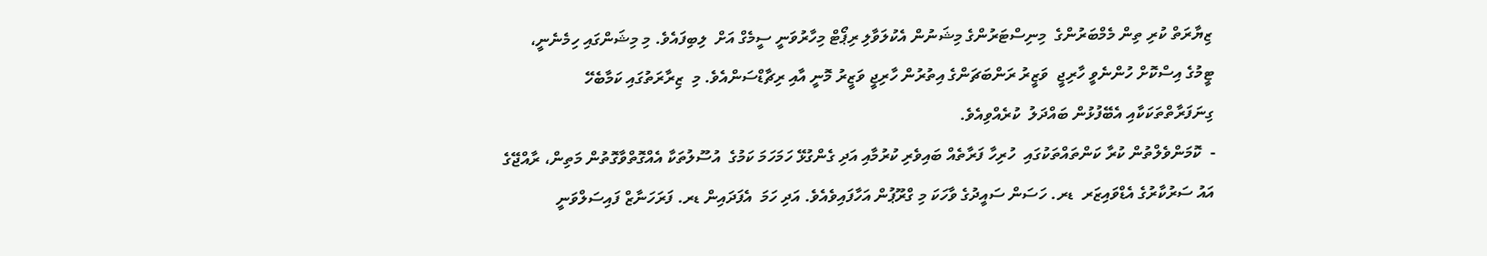ޒިޔާރަތް ކުރި ތިން މެމްބަރުންގެ  މިނިސްޓަރުންގެ މިޝަނުން އެކުލަވާލި ރިޕޯޓް މިހާރުވަނީ ސީމެގް އަށް  ލިބިފައެވެ. މި މިޝަންގައި ހިމެނެނީ، ޓީމުގެ އިސްކޮށް ހުންނެވީ ހާރިޖީ  ވަޒީރު ރަންބަޗަންގެ އިތުރުން ހާރިޖީ ވަޒީރު މޮނީ އާއި ރިޗާޑްސަންއެވެ. މި  ޒިރާރަތުގައި ކަމާބެހޭ ގިނަފަރާތްތަކަކާއި އެބޭފުޅުން ބައްދަލު  ކުރެއްވިއެވެ.
-  ކޮމަންވެލްތުން ކުރާ ކަންތައްތަކުގައި  ހުރިހާ ފަރާތެއް ބައިވެރި ކުރުމާއި އަދި ގެންގުޅޭ ހަމަހަމަ ކަމުގެ  އުސޫލުތަކާ އެއްގޮތްވާގޮތުން މަތިން، ރާއްޖޭގެ އައު ސަރުކާރުގެ އެޑްވައިޒަރ  ޑރ. ހަސަން ސައީދުގެ ވާހަކަ މި ގްރޫޕުން އަހާފައިވެއެވެ. އަދި ހަމަ  އެފަދައިން ޑރ. ފަރަހަނާޒް ފައިސަލްވަނީ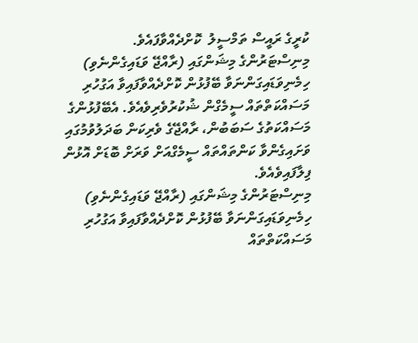ކުރީގެ ރައީސް ތަމްސީލު  ކޮށްދެއްވާފައެވެ.
މިނިސްޓަރުންގެ މިޝަންގައި (ރާއްޖޭ ވަޑައިގެންނެވި) ހިމެނިވަޑައިގަންނަވާ ބޭފުޅުން ކޮށްދެއްވާފައިވާ އަގުހުރި މަސައްކަތްތައް ސީމެގްން ޝުކުރުވެރިވެއެވެ. އެބޭފުޅުންގެ މަސައްކަތުގެ ސަބަބުން، ރާއްޖޭގެ ވެރިކަން ބަދަލުވުމުގައި ވަށައިގެންވާ ކަންތައްތައް ސީމެގްއަށް ވަރަށް ބޮޑަށް އޮޅުން ފިލާފައިވެއެވެ.
މިނިސްޓަރުންގެ މިޝަންގައި (ރާއްޖޭ ވަޑައިގެންނެވި) ހިމެނިވަޑައިގަންނަވާ ބޭފުޅުން ކޮށްދެއްވާފައިވާ އަގުހުރި މަސައްކަތްތައް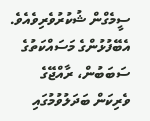ސީމެގްން ޝުކުރުވެރިވެއެވެ. އެބޭފުޅުންގެ މަސައްކަތުގެ ސަބަބުން، ރާއްޖޭގެ ވެރިކަން ބަދަލުވުމުގައި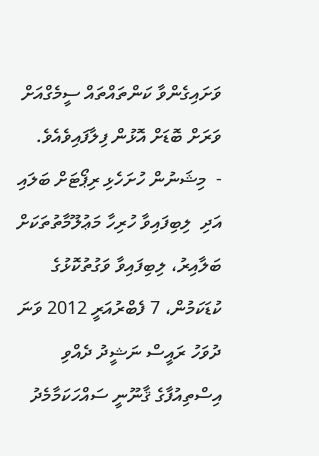ވަށައިގެންވާ ކަންތައްތައް ސީމެގްއަށް ވަރަށް ބޮޑަށް އޮޅުން ފިލާފައިވެއެވެ.
-  މިޝަނުން ހުށަހެޅި ރިޕޯޓަށް ބަލައި އަދި  ލިބިފައިވާ ހުރިހާ މަޢުލޫމާތުތަކަށް ބަލާއިރު، ލިބިފައިވާ ވަގުތުކޮޅުގެ  ކުޑަކަމުން، 7 ފެބްރުއަރީ 2012 ވަނަ ދުވަހު ރައީސް ނަޝީދު ދެއްވި  އިސްތިއުފާގެ ޤާނޫނީ ސައްހަކަމާމެދު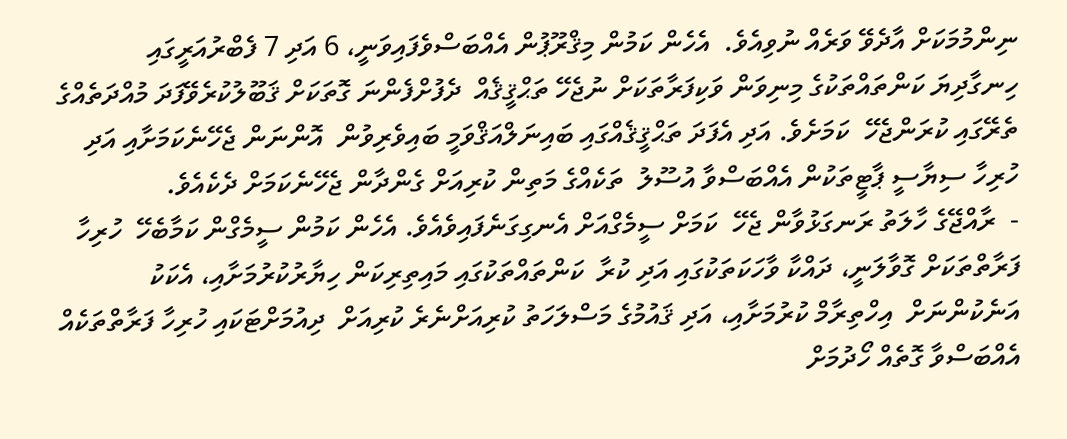ނިންމުމަކަށް އާދެވޭ ވަރެއް ނުވިއެވެ.  އެހެން ކަމުން މިޤްރޫޕުން އެއްބަސްވެފައިވަނީ، 6 އަދި 7 ފެބްރުއަރީގައި  ހިނގާދިޔަ ކަންތައްތަކުގެ މިނިވަން ވަކިފަރާތަކަށް ނުޖެހޭ ތަޙްޤީޤެއް  ދެފުށްފެންނަ ގޮތަކަށް ޤަބޫލުކުރެވޭފަދަ މުއްދަތެއްގެ ތެރޭގައި ކުރަންޖެހޭ  ކަމަށެވެ. އަދި އެފަދަ ތަޙްޤީޤެއްގައި ބައިނަލްއަޤްވަމީ ބައިވެރިވުން  އޮންނަން ޖެހޭނެކަމަށާއި އަދި ހުރިހާ ސިޔާސީ ޕާޓީތަކުން އެއްބަސްވާ އުސޫލު  ތަކެއްގެ މަތިން ކުރިއަށް ގެންދާން ޖެހޭނެކަމަށް ދެކެއެވެ.
-  ރާއްޖޭގެ ހާލަތު ރަނގަޅުވާން ޖެހޭ  ކަމަށް ސީމެގްއަށް އެނގިގަނެފައިވެއެވެ. އެހެން ކަމުން ސީމެގްން ކަމާބެހޭ  ހުރިހާ ފަރާތްތަކަށް ގޮވާލަނީ، ދައްކާ ވާހަކަތަކުގައި އަދި ކުރާ  ކަންތައްތަކުގައި މައިތިރިކަން ހިޔާރުކުރުމަށާއި، އެކަކު އަނެކުންނަށް  އިހްތިރާމް ކުރުމަށާއި، އަދި ޤައުމުގެ މަސްލަހަތު ކުރިއަށްނެރެ ކުރިއަށް  ދިއުމަށްޓަކައި ހުރިހާ ފަރާތްތަކެއް އެއްބަސްވާ ގޮތެއް ހޯދުމަށް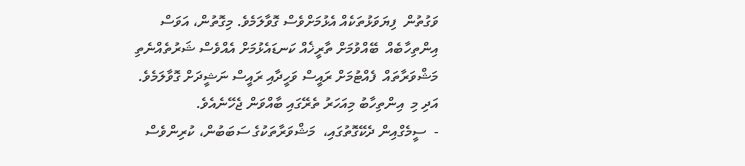ވަގުތުން  ފިޔަވަޅުތަކެއް އެޅުމަށްވެސް ގޮވާލަމެވެ. މިގޮތުން، އަވަސް އިންތިހާބެއް  ބޭއްވުމަށް ތާރީޚެއް ކަނޑައެޅުމަށް އެއްވެސް ޝަރުތެއްނެތި މަޝްވަރާތައް  ފެއްޓުމަށް ރައީސް ވަހީދާއި ރައީސް ނަޝީދަށް ގޮވާލަމެވެ. އަދި މި  އިންތިހާބު މިއަހަރު ތެރޭގައި ބާއްވަން ޖެހޭނެއެވެ.
-  ސީމެގްއިން ދެކޭގޮތުގައި،  މަޝްވަރާތަކުގެ ސަބަބުން، ކުރިންވެސް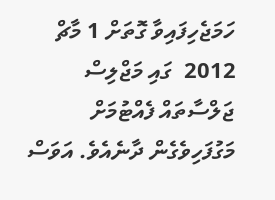ހަމަޖެހިފައިވާ ގޮތަށް 1 މާޗް 2012  ގައި މަޖްލިސް ޖަލްސާތައް ފެއްޓުމަށް މަގުފަހިވެގެން ދާނެއެވެ. އަވަސް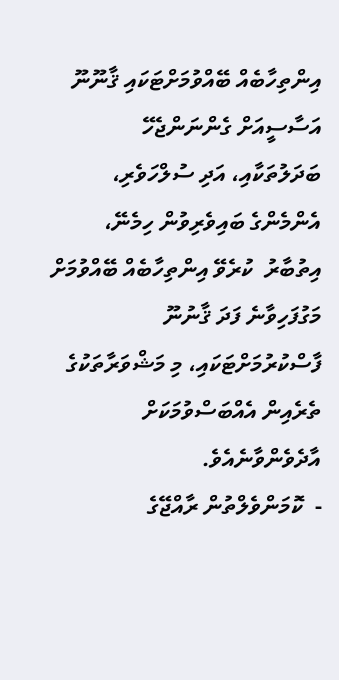އިންތިހާބެއް ބޭއްވުމަށްޓަކައި ޤާނޫނޫ އަސާސީއަށް ގެންނަންޖެހޭ  ބަދަލުތަކާއި، އަދި ސުލްހަވެރި، އެންމެންގެ ބައިވެރިވުން ހިމެނޭ، އިތުބާރު  ކުރެވޭ އިންތިހާބެއް ބޭއްވުމަށް މަގުފަހިވާނެ ފަދަ ޤާނުނޫ  ފާސްކުރުމަށްޓަކައި، މި މަޝްވަރާތަކުގެ ތެރެއިން އެއްބަސްވުމަކަށް  އާދެވެންވާނެއެވެ.
-  ކޮމަންވެލްތުން ރާއްޖޭގެ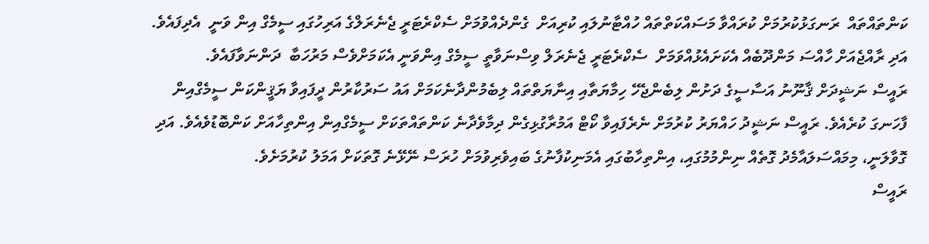ކަންތައްތައް  ރަނގަޅުކުރުމަށް ކުރައްވާ މަސައްކަތްތައް ހުއްޓާނުލައި ކުރިއަށް  ގެންދެއްވުމަށް ސެކްރެޓަރީ ޖެނެރަލްގެ އަރިހުގައި ސީމެގް އިން ވަނީ  އެދިފައެވެ. އަދި ރާއްޖެއަށް ހާއްސަ މަންދޫބެއް އެކަށައެޅުއްވަމަށް  ސެކްރެޓަރީ ޖެނެރަލް ވިސްނަވާތީ ސީމެގް އިންވަނީ އެކަމަށްވެސް މަރުހަބާ  ދަންނަވާފައެވެ.
ރައީސް ނަޝީދަށް ޤާނޫނު އަސާސީގެ ދަށުން ލިބެންޖެހޭ ހިމާޔަތާއި އިނާޔަތްތައް ލިބެމުންދާނެކަމަށް އައު ސަރުކާރުން ދީފައިވާ ޔަޤީންކަން ސީމެގްއިން ފާހަނގަ ކުރެއެވެ. ރައީސް ނަޝީދު ހައްޔަރު ކުރުމަށް ނެރެފައިވާ ކޯޓް އަމުރާގުޅިގެން ދިމާވެދާނެ ކަންތައްތަކަށް ސީމެގްއިން އިންތިހާއަށް ކަންބޮޑުވެއެވެ. އަދި ގޮވާލަނީ، މިމައްސަލައާމެދު ގޮތެއް ނިންމުމުގައި، އިންތިހާބުގައި އެމަނިކުފާނުގެ ބައިވެރިވުމަށް ހުރަސް ނޭޅޭނެ ގޮތަކަށް އަމަލު ކުރުމަށެވެ.
ރައީސް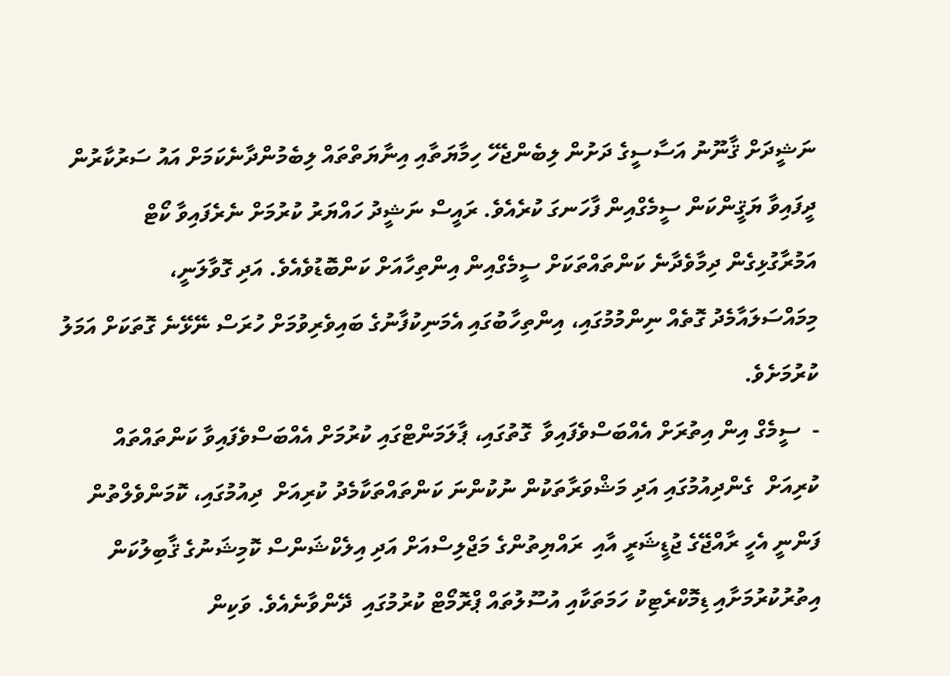ނަޝީދަށް ޤާނޫނު އަސާސީގެ ދަށުން ލިބެންޖެހޭ ހިމާޔަތާއި އިނާޔަތްތައް ލިބެމުންދާނެކަމަށް އައު ސަރުކާރުން ދީފައިވާ ޔަޤީންކަން ސީމެގްއިން ފާހަނގަ ކުރެއެވެ. ރައީސް ނަޝީދު ހައްޔަރު ކުރުމަށް ނެރެފައިވާ ކޯޓް އަމުރާގުޅިގެން ދިމާވެދާނެ ކަންތައްތަކަށް ސީމެގްއިން އިންތިހާއަށް ކަންބޮޑުވެއެވެ. އަދި ގޮވާލަނީ، މިމައްސަލައާމެދު ގޮތެއް ނިންމުމުގައި، އިންތިހާބުގައި އެމަނިކުފާނުގެ ބައިވެރިވުމަށް ހުރަސް ނޭޅޭނެ ގޮތަކަށް އަމަލު ކުރުމަށެވެ.
-  ސީމެގް އިން އިތުރަށް އެއްބަސްވެފައިވާ  ގޮތުގައި، ޕާލަމަންޓްގައި ކުރުމަށް އެއްބަސްވެފައިވާ ކަންތައްތައް ކުރިއަށް  ގެންދިއުމުގައި އަދި މަޝްވަރާތަކުން ނުކުންނަ ކަންތައްތަކާމެދު ކުރިއަށް  ދިއުމުގައި، ކޮމަންވެލްތުން ފަންނީ އެހީ ރާއްޖޭގެ ޖުޑީޝަރީ އާއި  ރައްޔިތުންގެ މަޖްލިސްއަށް އަދި އިލެކްޝަންސް ކޮމިޝަނުގެ ޤާބިލުކަން  އިތުރުކުރުމަށާއި ޑިމޮކްރެޓިކު ހަމަތަކާއި އުސޫލުތައް ޕްރޮމޯޓް ކުރުމުގައި  ދޭންވާނެއެވެ. ވަކިން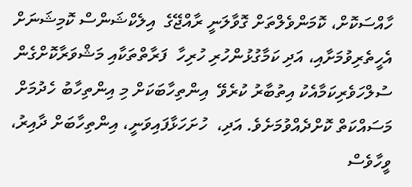ހާއްސަކޮށް، ކޮމަންވެލްތަށް ގޮވާލަނީ ރާއްޖޭގެ  އިލެކްޝަންސް ކޮމިޝަނަށް އެހީތެރިވުމަށާއި، އަދި ކަމާގުޅުންހުރި ހުރިހާ  ފަރާތްތަކާއި މަޝްވަރާކޮށްގެން ސުލްހަވެރިކަމާއެކު އިތުބާރު ކުރެވޭ  އިންތިހާބަކަށް މި އިންތިހާބު ހެދުމަށް މަސައްކަތް ކޮށްދެއްވުމަށެވެ. އަދި،  ހުށަހަޅާފައިވަނީ، އިންތިހާބަށް ދާއިރު، ވީހާވެސް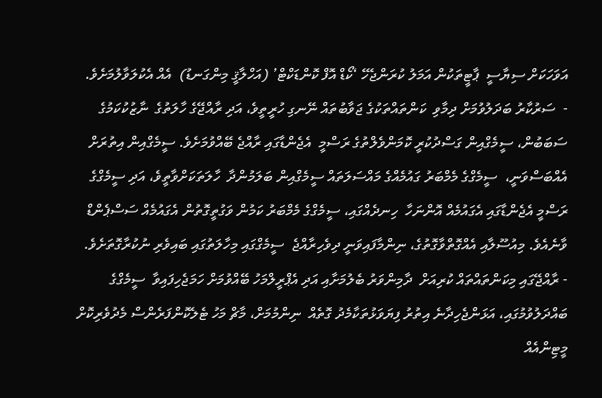އަވަހަކަށް ސިޔާސީ  ޕާޓީތަކުން އަމަލު ކުރަންޖެހޭ ‘ކޯޑް އޮފް ކޮންޑަކްޓް’ (އަހްލާޤީ މިންގަނޑު)  އެއް އެކުލަވާލުމަށެވެ.
-  ސަރުކާރު ބަދަލުވުމަށް ދިމާވި  ކަންތައްތަކުގެ ޖަވާބުތައް ނޭނގި ހުރީތީވެ، އަދި ރާއްޖޭގެ ހާލަތުގެ  ނާޒުކުކަމުގެ ސަބަބުން، ސީމެގްއިން ގަސްދުކުރީ ކޮމަންވެލްތުގެ ރަސްމީ  އެޖެންޑާގައި ރާއްޖެ ބޭއްވުމަށެވެ. ސީމެގްއިން އިތުރަށް އެއްބަސްވަނީ،  ސީމެގްގެ މެމްބަރު ގައުމެއްގެ މައްސަލަތައް ސީމެގްއިން ބަލަމުންދާ  ހާލަތަކަށްވާތީވެ، އަދި ސީމެގްގެ ރަސްމީ އެޖެންޑާގައި އެގައުމެއް އޮންނަހާ  ހިނދެއްގައި، ސީމެގްގެ މެމްބަރު ކަމުން ވަގުތީގޮތުން އެގައުމެއް ސަސްޕެންޑް  ވާނެއެވެ. މިއުސޫލާއި އެއްގޮތްވާގޮތުގެ، ނިންމާފައިވަނީ ދިވެހިރާއްޖެ  ސީމެގްގައި މިހާލަތުގައި ބައިވެރި ނުކުރާގޮތަށެވެ.
- ރާއްޖޭގައި މިކަންތައްތައް ކުރިއަށް  ދާމިންވަރު ބެލުމަށާއި އަދި އެޕްރީލްމަހު ބޭއްވުމަށް ހަމަޖެހިފައިވާ  ސީމެގްގެ ބައްދަލުވުމުގައި، އަޅަންޖެހިދާނެ އިތުރު ފިޔަވަޅުތަކާމެދު ގޮތެއް  ނިންމުމަށް، މާޗް މަހު ޓެލެކޮންފަރެންސް މެދުވެރިކޮށް މީޓިންއެއް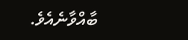ބާއްވާނެއެވެ.